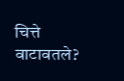चित्ते वाटावतले?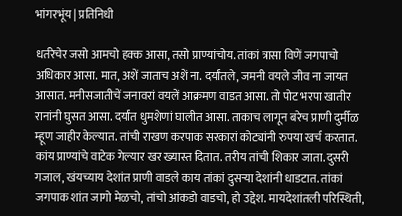भांगरभूंय | प्रतिनिधी

धर्तरेचेर जसो आमचो हक्क आसा, तसो प्राण्यांचोय. तांकां त्रासा विणें जगपाचो अधिकार आसा. मात, अशें जाताच अशें ना. दर्यांतले, जमनी वयले जीव ना जायत आसात. मनीसजातीचें जनावरां वयलें आक्रमण वाडत आसा. तो पोट भरपा खातीर रानांनी घुसत आसा. दर्यांत धुमशेणां घालीत आसा. ताकाच लागून बरेच प्राणी दुर्मीळ म्हूण जाहीर केल्यात. तांची राखण करपाक सरकारां कोट्यांनी रुपया खर्च करतात. कांय प्राण्यांचे वाटेक गेल्यार खर ख्यास्त दितात. तरीय तांची शिकार जाता. दुसरी गजाल, खंयच्याय देशांत प्राणी वाडले काय तांकां दुसऱ्या देशांनी धाडटात. तांकां जगपाक शांत जागो मेळचो, तांचो आंकडो वाडचो, हो उद्देश. मायदेशांतली परिस्थिती,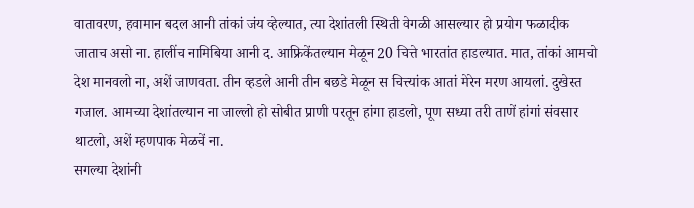वातावरण, हवामान बदल आनी तांकां जंय व्हेल्यात, त्या देशांतली स्थिती वेगळी आसल्यार हो प्रयोग फळादीक जाताच असो ना. हालींच नामिबिया आनी द. आफ्रिकेंतल्यान मेळून 20 चित्ते भारतांत हाडल्यात. मात, तांकां आमचो देश मानवलो ना, अशें जाणवता. तीन व्हडले आनी तीन बछडे मेळून स चित्त्यांक आतां मेरेन मरण आयलां. दुखेस्त गजाल. आमच्या देशांतल्यान ना जाल्लो हो सोबीत प्राणी परतून हांगा हाडलो, पूण सध्या तरी ताणें हांगां संवसार थाटलो, अशें म्हणपाक मेळचें ना.
सगल्या देशांनी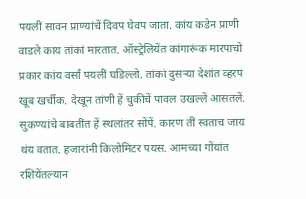पयलीं सावन प्राण्यांचें दिवप घेवप जाता. कांय कडेन प्राणी वाडले काय तांकां मारतात. ऑस्ट्रेलियेंत कांगारूंक मारपाचो प्रकार कांय वर्सां पयलीं घडिल्लो. तांकां दुसऱ्या देशांत व्हरप खूब खर्चीक. देखून तांणी हें चुकीचें पावल उखल्लें आसतलें. सुकण्यांचे बाबतींत हें स्थलांतर सोंपें. कारण तीं स्वताच जाय थंय वतात. हजारांनी किलोमिटर पयस. आमच्या गोंयांत रशियेंतल्यान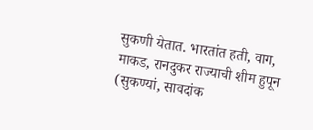सुकणी येतात. भारतांत हती, वाग, माकड, रानदुकर राज्याची शीम हुपून (सुकण्यां, सावदांक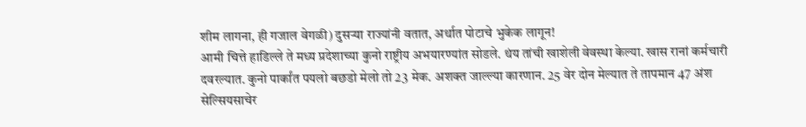शीम लागना, ही गजाल वेगळी) दुसऱ्या राज्यांनी वतात, अर्थात पोटाचे भुकेक लागून!
आमी चित्ते हाडिल्ले ते मध्य प्रदेशाच्या कुनो राष्ट्रीय अभयारण्यांत सोडले. थंय तांची खाशेली वेवस्था केल्या. खास रानां कर्मचारी दवरल्यात. कुनो पार्कांत पयलो बछडो मेलो तो 23 मेक. अशक्त जाल्ल्या कारणान. 25 वेर दोन मेल्यात ते तापमान 47 अंश सेल्सियसाचेर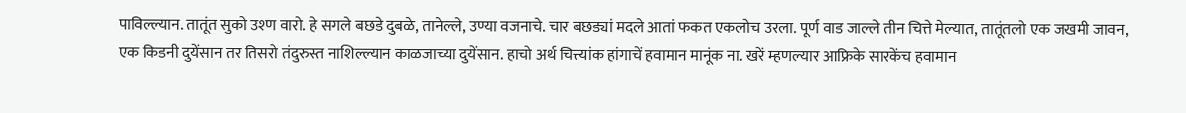पाविल्ल्यान. तातूंत सुको उश्ण वारो. हे सगले बछडे दुबळे, तानेल्ले, उण्या वजनाचे. चार बछड्यां मदले आतां फकत एकलोच उरला. पूर्ण वाड जाल्ले तीन चित्ते मेल्यात, तातूंतलो एक जखमी जावन, एक किडनी दुयेंसान तर तिसरो तंदुरुस्त नाशिल्ल्यान काळजाच्या दुयेंसान. हाचो अर्थ चित्त्यांक हांगाचें हवामान मानूंक ना. खरें म्हणल्यार आफ्रिके सारकेंच हवामान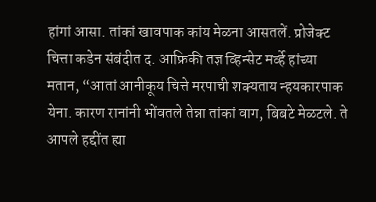हांगां आसा. तांकां खावपाक कांय मेळना आसतलें. प्रोजेक्ट चित्ता कडेन संबंदीत द. आफ्रिकी तज्ञ व्हिन्सेट मर्व्हे हांच्या मतान, “आतां आनीकूय चित्ते मरपाची शक्यताय न्हयकारपाक येना. कारण रानांनी भोंवतले तेन्ना तांकां वाग, बिबटे मेळटले. ते आपले हद्दींत ह्या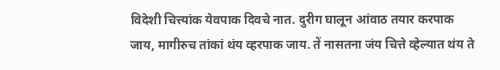विदेशी चित्त्यांक येवपाक दिवचे नात. दुरीग घालून आंवाठ तयार करपाक जाय, मागीरुच तांकां थंय व्हरपाक जाय. तें नासतना जंय चित्ते व्हेल्यात थंय ते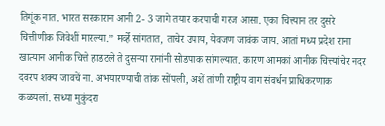तिगूंक नात. भारत सरकारान आनी 2- 3 जागे तयार करपाची गरज आसा. एका चित्त्यान तर दुसरे चित्तीणीक जिवेशीं मारल्या.” मर्व्हे सांगतात, ताचेर उपाय, येवजण जावंक जाय. आतां मध्य प्रदेश राना खात्यान आनीक चित्ते हाडटले ते दुसऱ्या रानांनी सोडपाक सांगल्यात. कारण आमकां आनीक चित्त्यांचेर नदर दवरप शक्य जावचें ना. अभयारण्याची तांक सोंपली, अशें तांणी राष्ट्रीय वाग संवर्धन प्राधिकरणाक कळयलां. सध्या मुकुंदरा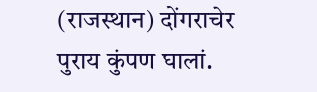(राजस्थान) दोंगराचेर पुराय कुंपण घालां.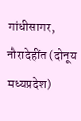गांधीसागर, नौरादेहींत (दोनूय मध्यप्रदेश)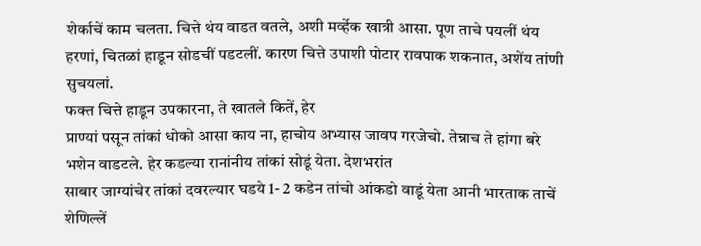शेर्काचें काम चलता. चित्ते थंय वाडत वतले, अशी मर्व्हेक खात्री आसा. पूण ताचे पयलीं थंय हरणां, चितळां हाडून सोडचीं पडटलीं. कारण चित्ते उपाशी पोटार रावपाक शकनात, अशेंय तांणी सुचयलां.
फक्त चित्ते हाडून उपकारना, ते खातले कितें, हेर
प्राण्यां पसून तांकां धोको आसा काय ना, हाचोय अभ्यास जावप गरजेचो. तेन्नाच ते हांगा बरे भशेन वाडटले. हेर कडल्या रानांनीय तांकां सोडूं येता. देशभरांत
साबार जाग्यांचेर तांकां दवरल्यार घडये 1- 2 कडेन तांचो आंकडो वाडूं येता आनी भारताक ताचें शेणिल्लें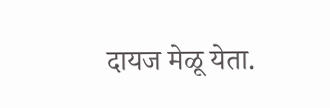दायज मेळू येता.